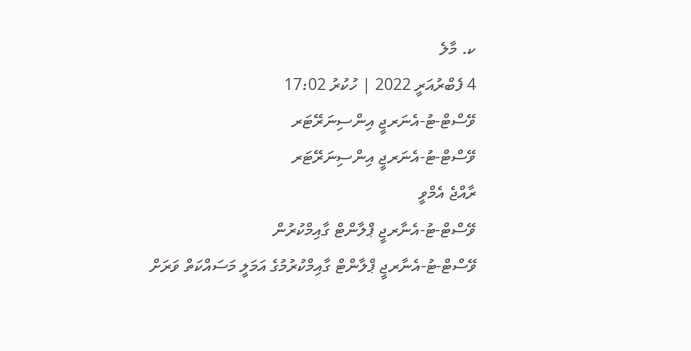ކ. މާލެ
4 ފެބްރުއަރީ 2022 | ހުކުރު 17:02
ވޭސްޓް-ޓު-އެނަރޖީ އިންސިނަރޭޓަރ
ވޭސްޓް-ޓު-އެނަރޖީ އިންސިނަރޭޓަރ
ރާއްޖެ އެމްވީ
ވޭސްޓް-ޓު-އެނާރޖީ ޕްލާންޓް ގާއިމްކުރުން
ވޭސްޓް-ޓު-އެނާރޖީ ޕްލާންޓް ގާއިމްކުރުމުގެ އަމަލީ މަސައްކަތް ވަރަށް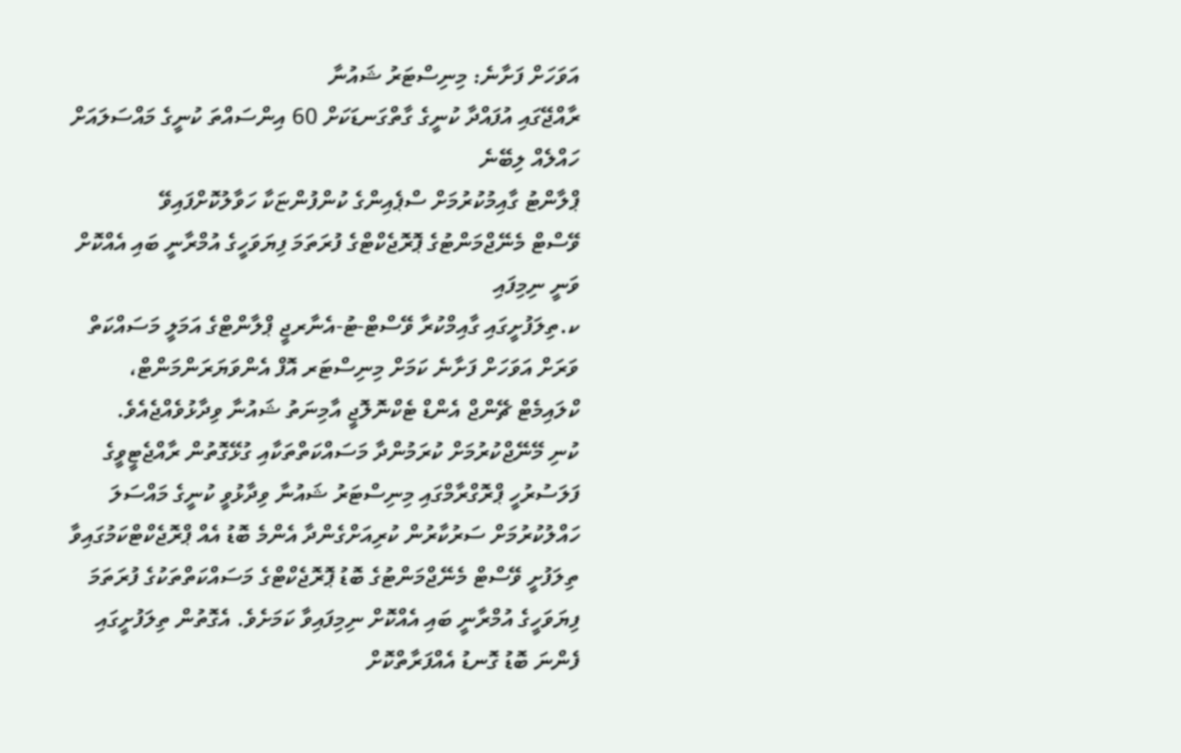އަވަހަށް ފަށާނެ: މިނިސްޓަރު ޝައުނާ
ރާއްޖޭގައި އުފައްދާ ކުނީގެ ގާތްގަނޑަކަށް 60 އިންސައްތަ ކުނީގެ މައްސަލައަށް ހައްލެއް ލިބޭނެ
ޕްލާންޓު ގާއިމުކުރުމަށް ސްޕެއިންގެ ކުންފުންޏަކާ ހަވާލުކޮށްފައިވޭ
ވޭސްޓް މެނޭޖްމަންޓުގެ ޕޮރޮޖެކްޓްގެ ފުރަތަމަ ފިޔަވަހީގެ އުމްރާނީ ބައި އެއްކޮށް ވަނީ ނިމިފައި
ކ.ތިލަފުށީގައި ގާއިމްކުރާ ވޭސްޓް-ޓު-އެނާރޖީ ޕްލާންޓްގެ އަމަލީ މަސައްކަތް ވަރަށް އަވަހަށް ފަށާނެ ކަމަށް މިނިސްޓަރ އޮފް އެންވަޔަރަންމަންޓް، ކްލައިމެޓް ޗޭންޖް އެންޑް ޓެކްނޮލޮޖީ އާމިނަތު ޝައުނާ ވިދާޅުވެއްޖެއެވެ.
ކުނި މޭނޭޖްކުރުމަށް ކުރަމުންދާ މަސައްކަތްތަކާއި ގުޅޭގޮތުން ރާއްޖެޓީވީގެ ފަލަސުރުހީ ޕްރޮގްރާމްގައި މިނިސްޓަރު ޝައުނާ ވިދާޅުވީ ކުނީގެ މައްސަލަ ހައްލުކުރުމަށް ސަރުކާރުން ކުރިއަށްގެންދާ އެންމެ ބޮޑު އެއް ޕްރޮޖެކްޓްކަމުގައިވާ ތިލަފުށީ ވޭސްޓް މެނޭޖްމަންޓުގެ ބޮޑު ޕޮރޮޖެކްޓްގެ މަސައްކަތްތަކުގެ ފުރަތަމަ ފިޔަވަހީގެ އުމްރާނީ ބައި އެއްކޮށް ނިމިފައިވާ ކަމަށެވެ. އެގޮތުން ތިލަފުށީގައި ފެންނަ ބޮޑު ގޮނޑު އެއްފަރާތްކޮށް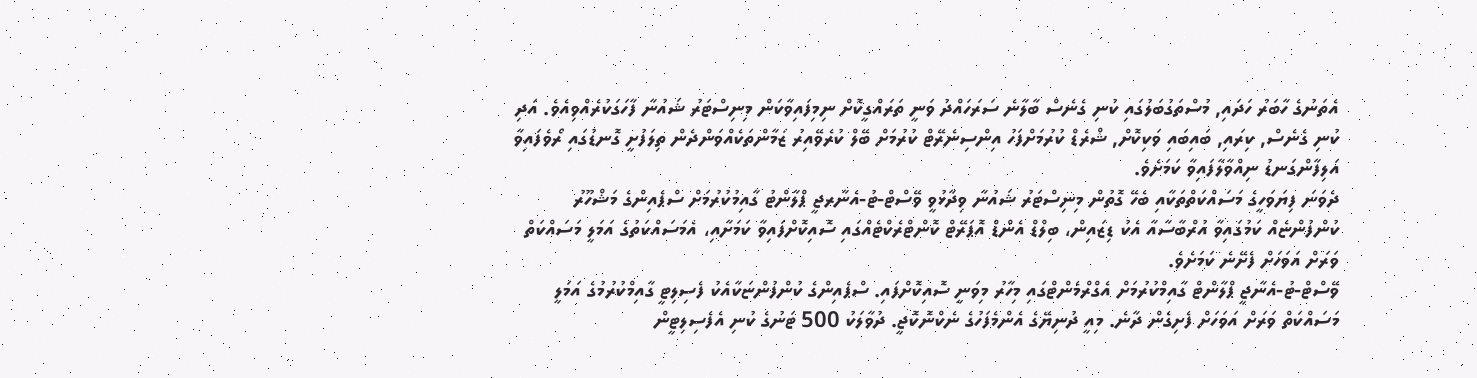އެތަނުގެ ހާބަރު ހަދައި, މުސްތަގުބަލުގައި ކުނި ގެނެސް ބާލާނެ ސަރަހައްދު ވަނީ ތަރައްގީކޮށް ނިމިފައިވާކަން މިނިސްޓަރު ޝައުނާ ފާހަގަކުރެއްވިއެވެ. އަދި ކުނި ގެނެސް, ކިރައި, ބައިބައި ވަކިކޮށް, ޝްރެޑް ކުރުމަށްފަހު އިންސިނެރޭޓް ކުރުމަށް ބޭލް ކުރެވޭއިރު ޒަމާންތަކެއްވަންދެން ތިލަފުށީ ގޮނޑުގައި ރޯވެފައިވާ އަލިފާންގަނޑު ނިއްވާލާފައިވާ ކަމަށެވެ.
ދެވަނަ ފިޔަވަހީގެ މަސައްކަތްތަކާއި ބެހޭ ގޮތުން މިނިސްޓަރު ޝައުނާ ވިދާޅުވީ ވޭސްޓް-ޓު-އެނާރޖީ ޕްލާންޓު ގާއިމުކުރުމަށް ސްޕެއިންގެ މަޝްހޫރު ކުންފުންޏެއް ކަމުގައިވާ އުރްބާސާއާ އެކު ޑިޒައިން، ބިލްޑް އެންޑް އޮޕަރޭޓް ކޮންޓްރެކްޓެއްގައި ސޮއިކޮށްފައިވާ ކަމަށާއި، އެމަސައްކަތުގެ އަމަލީ މަސައްކަތް ވަރަށް އަވަހަށް ފެށޭނެ ކަމަށެވެ.
ވޭސްޓް-ޓު-އެނާޖީ ޕްލާންޓް ގާއިމްކުރުމަށް އެގްރްމެންޓްގައި މިހާރު މިވަނީ ސޮއިކޮށްފައި. ސްޕެއިންގެ ކުންފުންޏަކާއެކު ފެސިލިޓީ ގާއިމްކުރުމުގެ އަމަލީ މަސައްކަތް ވަރަށް އަވަހަށް ފެށިގެން ދާނެ. މިއީ ދުނިޔޭގެ އެންމެފަހުގެ ނެކްނޮކޮޖީ. ދުވާލަކު 500 ޓަނުގެ ކުނި އެފެސިލިޓީން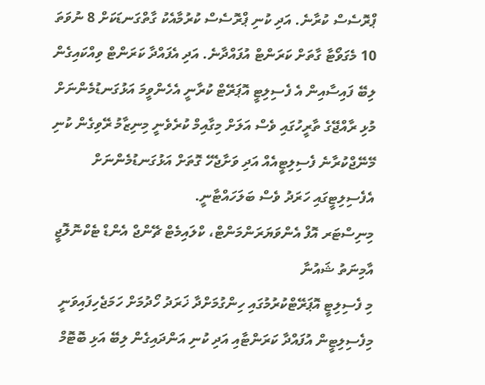ޕްރޮސެސް ކުރާނެ. އަދި ކުނި ޕްރޮސެސް ކުރުމާއެކު ގާތްގަނޑަކަށް 8 ނުވަތަ 10 މެގަވޯޓާ ގާތަށް ކަރަންޓް އުފައްދާނެ. އަދި އެފައްދާ ކަރަންޓް ވިއްކައިގެން ލިބޭ ފައިސާއިން އެ ފެސިލިޓީ އޮޕަރޭޓް ކުރާނީ އެހެންވީމަ އަޅުގަނޑުމެންނަށް މުޅި ރާއްޖޭގެ ތާރީހުގައި ވެސް އަލަށް މިގާއިމް ކުރެވެނީ މިނިޒާމު ރޭވިގެން ކުނި މޭނޭޖްކުރާނެ ފެސިލިޓީއެއް އަދި ވަށާޖެހޭ ގޮތަށް އަޅުގަނޑުމެންނަށް އެފެސިލިޓީގައި ހަރަދު ވެސް ބަލަހައްޓާނީ.
މިނިސްޓަރ އޮފް އެންވަޔަރަންމަންޓް، ކްލައިމެޓް ޗޭންޖް އެންޑް ޓެކްނޮލޮޖީ އާމިނަތު ޝައުނާ
މި ފެސިލިޓީ އޮޕަރޭޓްކުރުމުގައި ހިންގުމަށްދާ ޚަރަދު ހޯދުމަށް ހަމަޖެހިފައިވަނީ މިފެސިލިޓީން އުފައްދާ ކަރަންޓާއި އަދި ކުނި އަންދައިގެން ލިބޭ އަޅި ބޮޓޮމް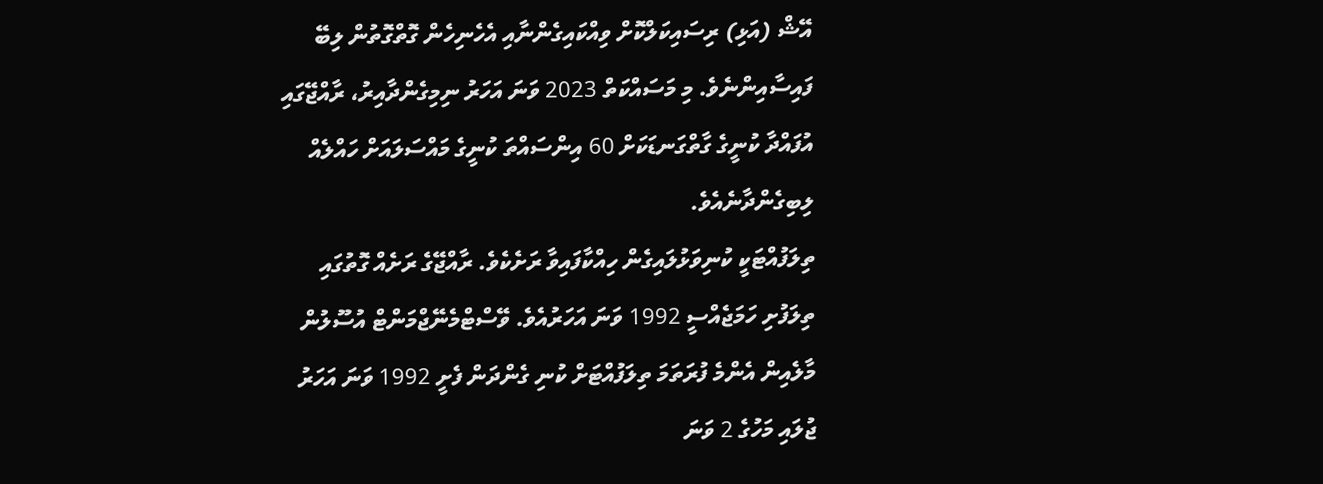އޭޝް (އަޅި) ރިސައިކަލްކޮށް ވިއްކައިގެންނާއި އެހެނިހެން ގޮތްގޮތުން ލިބޭ ފައިސާއިންނެވެ. މި މަސައްކަތް 2023 ވަނަ އަހަރު ނިމިގެންދާއިރު، ރާއްޖޭގައި އުފައްދާ ކުނީގެ ގާތްގަނޑަކަށް 60 އިންސައްތަ ކުނީގެ މައްސަލައަށް ހައްލެއް ލިބިގެންދާނެއެވެ.
ތިލަފުއްޓަކީ ކުނިވަޅުލައިގެން ހިއްކާފައިވާ ރަށެކެވެ. ރާއްޖޭގެ ރަށެއް ގޮތުގައި ތިލަފުށި ހަމަޖެއްސީ 1992 ވަނަ އަހަރުއެވެ. ވޭސްޓްމެނޭޖްމަންޓް އުސޫލުން މާލެއިން އެންމެ ފުރަތަމަ ތިލަފުއްޓަށް ކުނި ގެންދަން ފެށީ 1992 ވަނަ އަހަރު ޖުލައި މަހުގެ 2 ވަނަ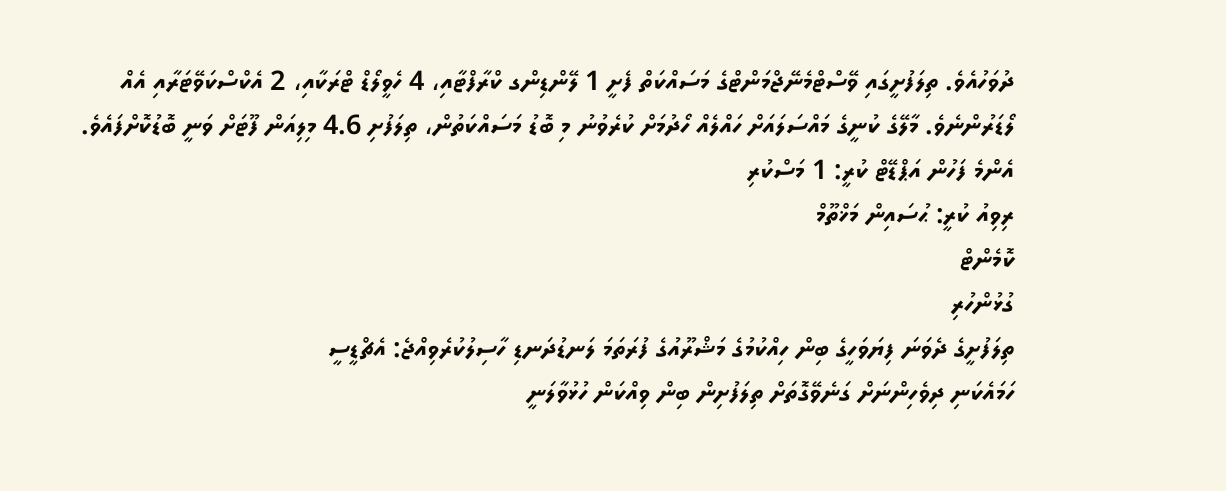ދުވަހުއެވެ. ތިލަފުށީގައި ވޭސްޓްމެނޭޖްމަންޓްގެ މަސައްކަތް ފެށީ 1 ލޭންޑިންގ ކްރާފްޓާއި، 4 ހެވީލޯޑް ޓްރަކާއި، 2 އެކްސްކަވޭޓަރާއި އެއް ލޯޑަރުންނެވެ. މާލޭގެ ކުނީގެ މައްސަލައަށް ހައްލެއް ހޯދުމަށް ކުރެވުނު މި ބޮޑު މަސައްކަތުން، ތިލަފުށި 4.6 މިލިއަން ފޫޓަށް ވަނީ ބޮޑުކޮށްފައެވެ.
އެންމެ ފަހުން އަޕްޑޭޓް ކުރީ: 1 މަސްކުރި
ރިވިއު ކުރީ: ޙުސައިން މަޚްތޫމް
ކޮމެންޓް
ގުޅުންހުރި
ތިލަފުށީގެ ދެވަނަ ފިޔަވަހީގެ ބިން ހިއްކުމުގެ މަޝްރޫއުގެ ފުރަތަމަ ލަނޑުދަނޑި ހާސިލުކުރެވިއްޖެ: އެޗްޑީސީ
ހަމައެކަނި ދިވެހިންނަށް ގަނެވޭގޮތަށް ތިލަފުށިން ބިން ވިއްކަން ހުޅުވާލަނީ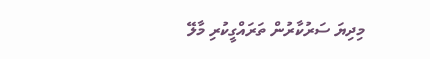މިދިޔަ ސަރުކާރުން ތަރައްގީކުރި މާލޭ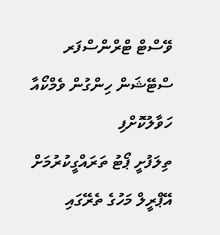ވޭސްޓް ޓްރްންސްފަރ ސްޓޭޝަން ހިންގުން ވެމްކޯއާ ހަވާލުކޮށްފި
ތިލަފުށީ ޕޯޓު ތަރައްގީކުރުމަށް އޭޕްރީލް މަހުގެ ތެރޭގައި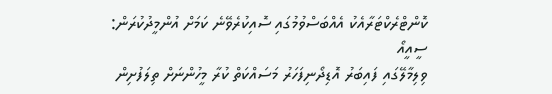ކޮންޓްރެކްޓަރާއެކު އެއްބަސްވުމުގައި ސޮއިކުރެވޭނެ ކަމަށް އުންމީދުކުރަން: ސީއީއޯ
ވިލިމާލޭގައި ފައިބަރު އޮޑިދޯނިފަހަރު މަސައްކަތް ކުރާ މީހުންނަށް ތިލަފުށިން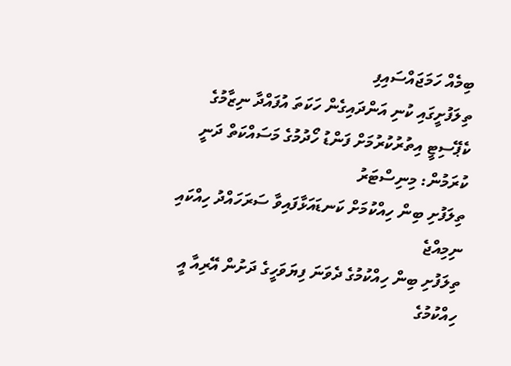ބިމެއް ހަމަޖައްސައިފި
ތިލަފުށީގައި ކުނި އަންދައިގެން ހަކަތަ އުފައްދާ ނިޒާމުގެ ކެޕޭސިޓީ އިތުރުކުރުމަށް ފަންޑު ހޯދުމުގެ މަސައްކަތް ދަނީ ކުރަމުން: މިނިސްޓަރު
ތިލަފުށި ބިން ހިއްކުމަށް ކަނޑައަޅާފައިވާ ސަރަހައްދު ހިއްކައި ނިމިއްޖެ
ތިލަފުށި ބިން ހިއްކުމުގެ ދެވަނަ ފިޔަވަހީގެ ދަށުން އޭރިއާ އީ ހިއްކުމުގެ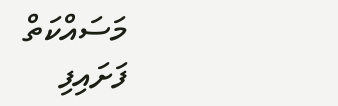މަސައްކަތް ފަށައިފި